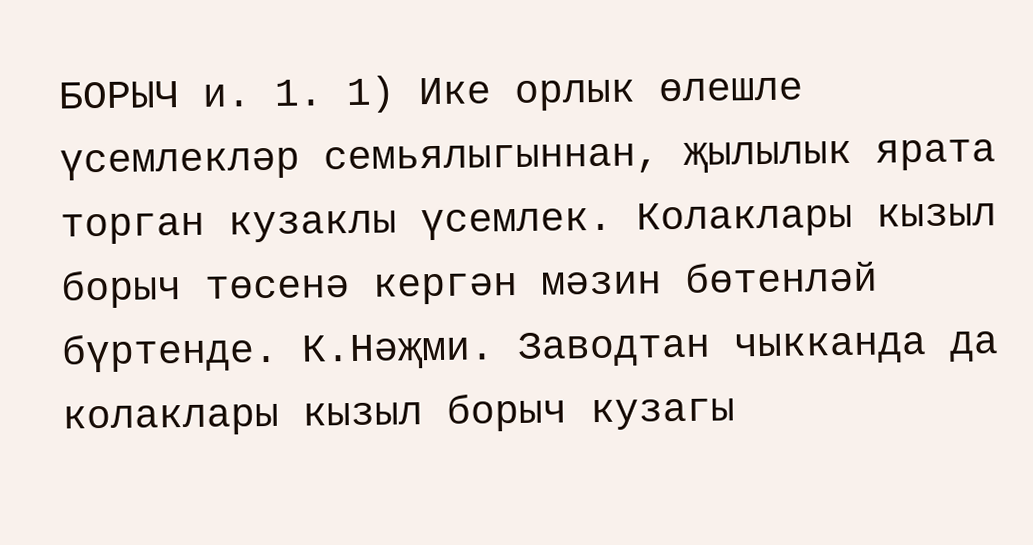БОРЫЧ и. 1. 1) Ике орлык өлешле үсемлекләр семьялыгыннан, җылылык ярата торган кузаклы үсемлек. Колаклары кызыл борыч төсенә кергән мәзин бөтенләй бүртенде. К.Нәҗми. Заводтан чыкканда да колаклары кызыл борыч кузагы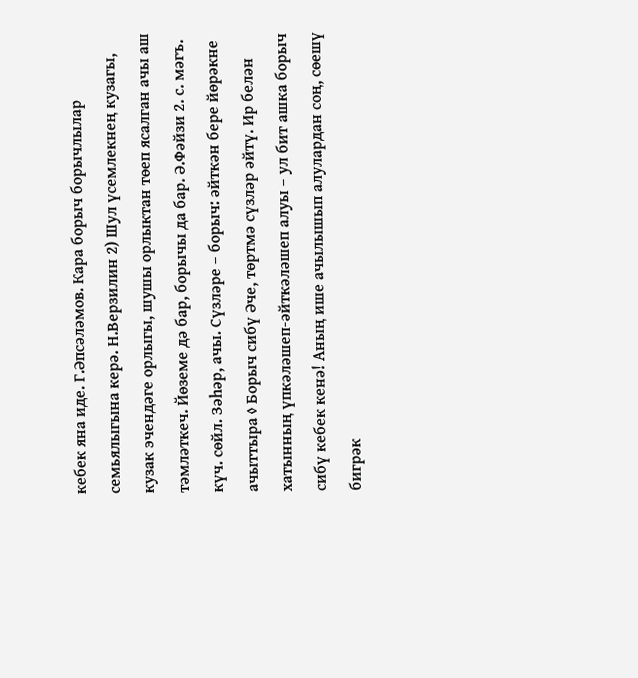кебек яна иде. Г.Әпсәләмов. Кара борыч борычлылар семьялыгына керә. Н.Верзилин 2) Шул үсемлекнең кузагы, кузак эчендәге орлыгы, шушы орлыктан төеп ясалган ачы аш тәмләткеч. Йөземе дә бар, борычы да бар. Ә.Фәйзи 2. с. мәгъ. күч. сөйл. Зәһәр, ачы. Сүзләре – борыч: әйткән бере йөрәкне ачыттыра ◊ Борыч сибү Әче, төртмә сүзләр әйтү. Ир белән хатынның үпкәләшеп-әйткәләшеп алуы – ул бит ашка борыч сибү кебек кенә! Аның ише ачылышып алулардан соң, сөешү бигрәк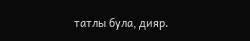татлы була, дияр.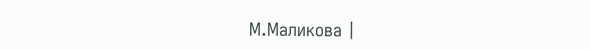М.Маликова |